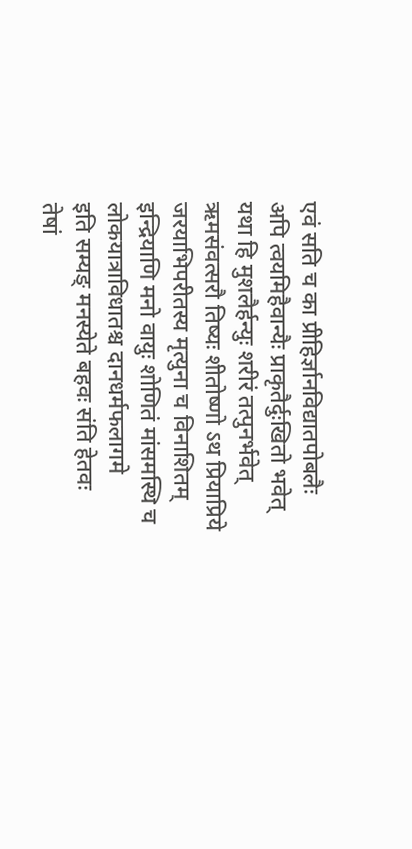एवं सति च का प्रीहिर्ज्ञानविद्यातपोबलैः
अपि त्वयमिहैवान्यैः प्राकृतैर्दुःखितो भवेत्
यथा हि मुशलैर्हन्युः शरीरं तत्पुनर्भवेत्
ऋमसंवत्सरौ तिष्यः शीतोष्णो ऽथ प्रियाप्रिये
जरयाभिपरीतस्य मृत्युना च विनाशितम्
इन्द्रियाणि मनो वायुः शोणितं मांसमस्थि च
लोकयात्राविधातश्च दानधर्मफलागमे
इति सम्यङ् मनस्येते बहवः संति हेतवः
तेषां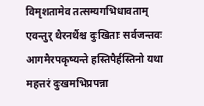विमृशतामेव तत्सम्यगभिधावताम्
एवन्तुर् थैरनर्थैश्च दुःखिताः सर्वजन्तवः
आगमैरपकृष्यन्ते हस्तिपैर्हस्तिनो यथा
महत्तरं दुःखमभिप्रपन्ना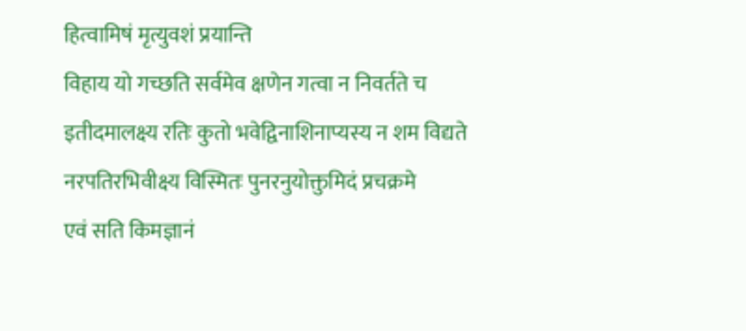हित्वामिषं मृत्युवशं प्रयान्ति
विहाय यो गच्छति सर्वमेव क्षणेन गत्वा न निवर्तते च
इतीदमालक्ष्य रतिः कुतो भवेद्विनाशिनाप्यस्य न शम विद्यते
नरपतिरभिवीक्ष्य विस्मितः पुनरनुयोक्तुमिदं प्रचक्रमे
एवं सति किमज्ञानं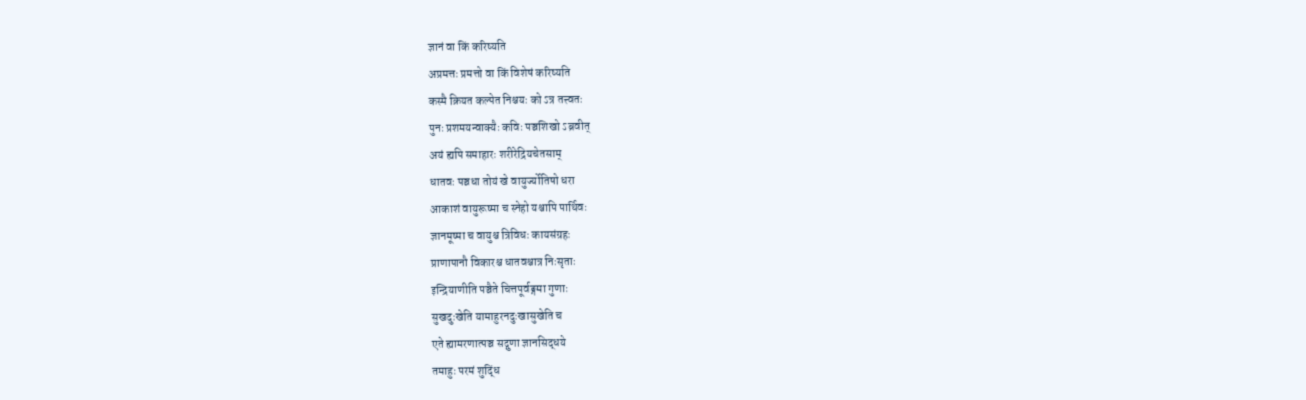ज्ञानं वा किं करिष्यति
अप्रमत्तः प्रमत्तो वा किं विशेषं करिष्यति
कस्मै क्रियत कल्पेत निश्चयः को ऽत्र तत्त्वतः
पुनः प्रशमयन्वाक्यैः कविः पञ्चशिखो ऽब्रवीत्
अयं ह्यपि समाहारः शरीरेद्रियचेतसाम्
धातवः पञ्चधा तोयं खे वायुर्ज्योतिषो धरा
आकाशं वायुरूष्मा च स्नेहो यश्चापि पार्थिवः
ज्ञानमूष्मा च वायुश्च त्रिविधः कायसंग्रहः
प्राणापानौ विकारश्च धातवश्चात्र निःसृताः
इन्द्रियाणीति पञ्चैते चित्तपूर्वङ्गमा गुणाः
सुखदुःखेति यामाहुरनदुःखासुखेति च
एते ह्यामरणात्पञ्च सद्गुणा ज्ञानसिद्धये
तमाहुः परमं शुद्धिं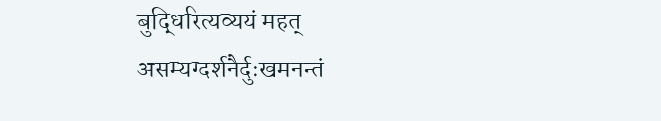बुद्धिरित्यव्ययं महत्
असम्यग्दर्शनैर्दुःखमनन्तं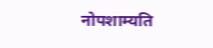नोपशाम्यति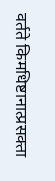वर्तते किमधिष्टानात्प्रसक्ता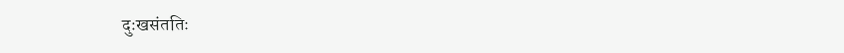दुःखसंततिः